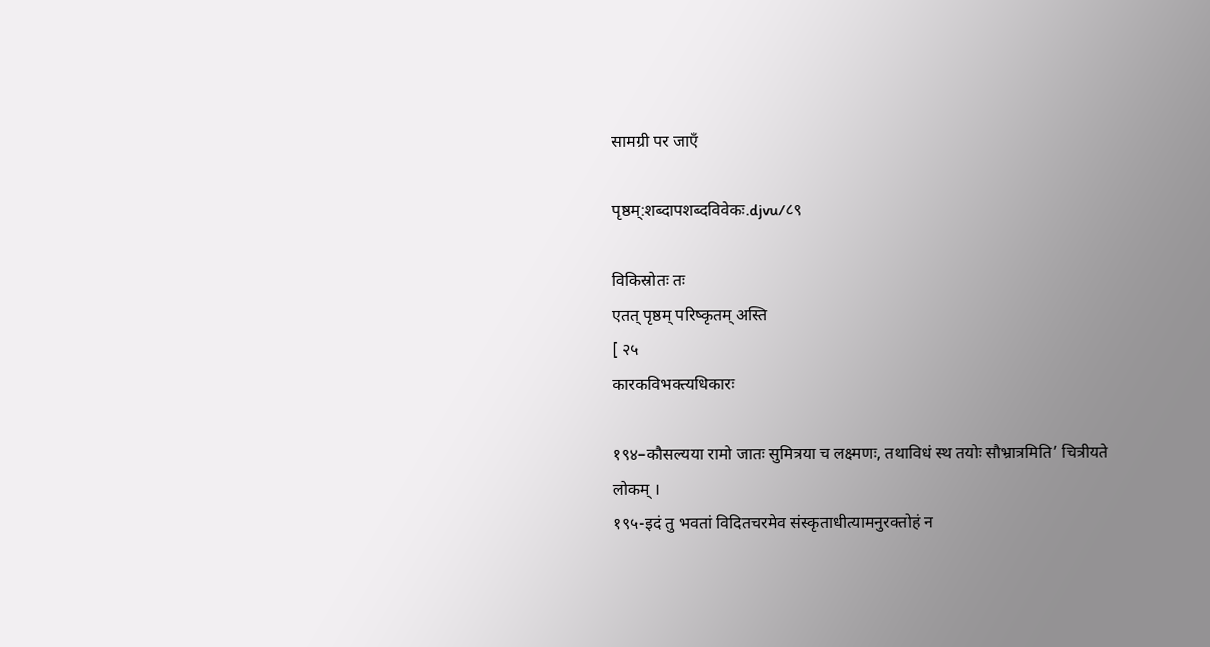सामग्री पर जाएँ

पृष्ठम्:शब्दापशब्दविवेकः.djvu/८९

विकिस्रोतः तः
एतत् पृष्ठम् परिष्कृतम् अस्ति
[ २५
कारकविभक्त्यधिकारः

१९४–कौसल्यया रामो जातः सुमित्रया च लक्ष्मणः, तथाविधं स्थ तयोः सौभ्रात्रमिति’ चित्रीयते लोकम् ।
१९५-इदं तु भवतां विदितचरमेव संस्कृताधीत्यामनुरक्तोहं न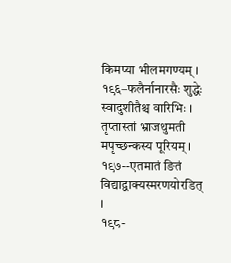किमप्या भीलमगण्यम् ।
१९६–फलैर्नानारसैः शुद्धेः स्वादुशीतैश्च वारिभिः । तृप्तास्तां भ्राजथुमती मपृच्छन्कस्य पूरियम् ।
१९७--एतमातं ङितं विद्याद्वाक्यस्मरणयोरडित् ।
१९८-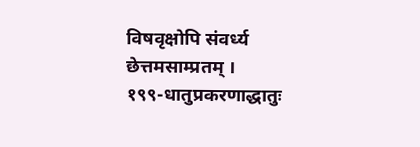विषवृक्षोपि संवर्ध्य छेत्तमसाम्प्रतम् ।
१९९-धातुप्रकरणाद्धातुः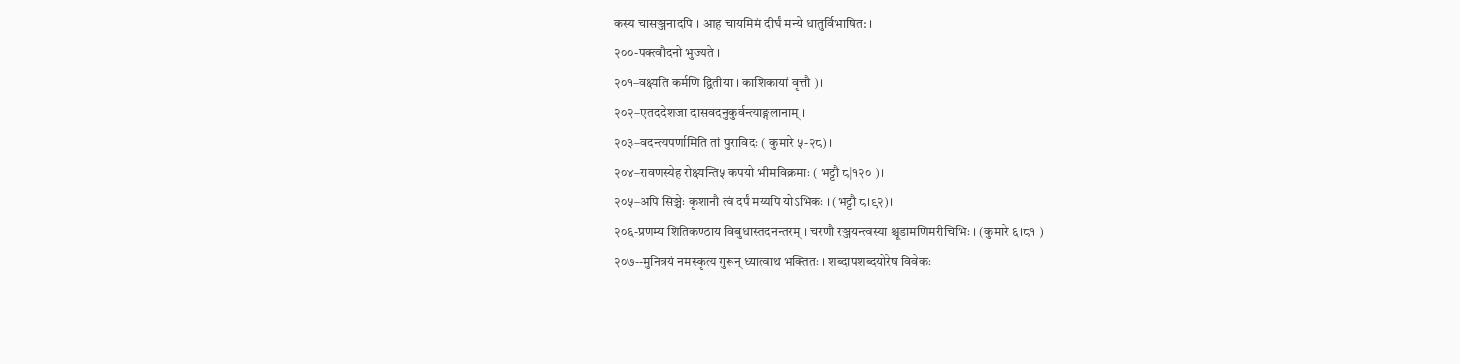कस्य चासञ्जनादपि । आह चायमिमं दीर्घं मन्ये धातुर्विभाषित: ।
२००-पक्त्वौदनो भुज्यते ।
२०१–वक्ष्यति कर्मणि द्वितीया । काशिकायां वृत्तौ )।
२०२–एतददेशजा दासवदनुकुर्वन्त्याङ्गलानाम् ।
२०३–वदन्त्यपर्णामिति तां पुराविदः ( कुमारे ५-२८) ।
२०४–रावणस्येह रोक्ष्यन्ति५ कपयो भीमविक्रमाः ( भट्टौ ८|१२० )।
२०५–अपि सिञ्चेः कृशानौ त्वं दर्पं मय्यपि योऽभिकः । (भट्टौ ८।९२)।
२०६-प्रणम्य शितिकण्ठाय विबुधास्तदनन्तरम् । चरणौ रञ्जयन्त्वस्या श्चूडामणिमरीचिभिः । (कुमारे ६।८१ )
२०७--मुनित्रयं नमस्कृत्य गुरून् ध्यात्वाथ भक्तितः । शब्दापशब्दयोरेष विवेकः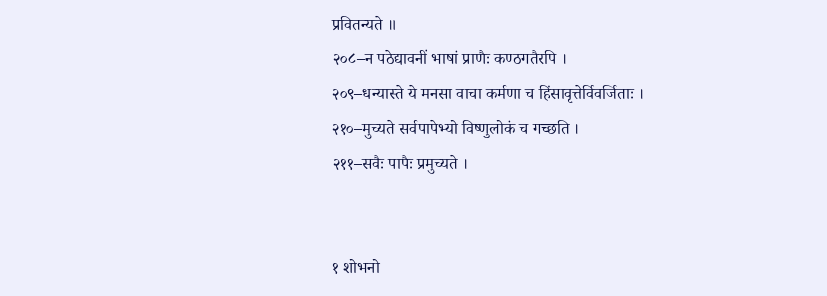प्रवितन्यते ॥
२०८–न पठेद्यावनीं भाषां प्राणैः कण्ठगतैरपि ।
२०९–धन्यास्ते ये मनसा वाचा कर्मणा च हिंसावृत्तेर्विवर्जिताः ।
२१०–मुच्यते सर्वपापेभ्यो विष्णुलोकं च गच्छति ।
२११–सवैः पापैः प्रमुच्यते ।


१ शोभनो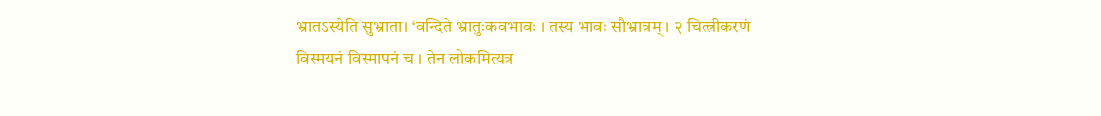भ्रातऽस्येति सुभ्राता। ‘वन्दिते भ्रातुःकवभावः । तस्य भावः सौभ्रात्रम् । २ चित्त्रीकरणं विस्मयनं विस्मापनं च । तेन लोकमित्यत्र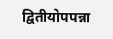द्वितीयोपपन्ना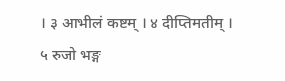। ३ आभीलं कष्टम् । ४ दीप्तिमतीम् । ५ रुजो भङ्ग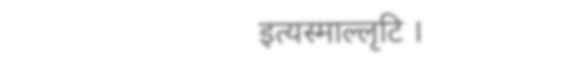इत्यस्माल्लृटि ।